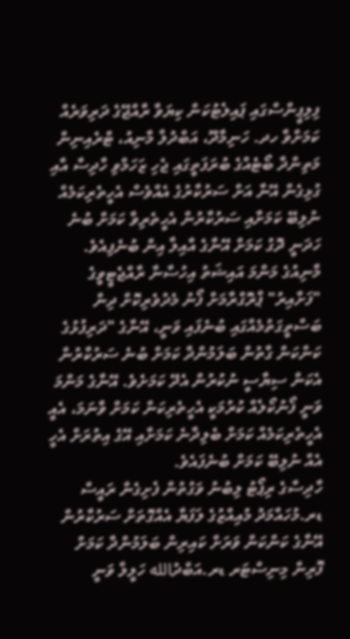ފިލިޕީންސްގައި ޕައިލެޓުކަން ކިޔަވާ ރާއްޖޭގެ ދަރިވަރެއް ކަމަށްވާ ހދ. ހަނިމާދޫ، އަބްދުލް މާނިއު، ޓްރެއިނިން މަތިންދާ ބޯޓެއްގެ ބުރަފަތީގައި ޖެހި ޒަހަމްވި ހާދިސާ އާއި ގުޅިގެން އޭނާ އަށް ސަރުކާރުގެ އެއްވެސް އެހީތެރިކަމެއް ނުލިބޭ ކަމަށާއި ސަރުކާރުން އެހީތެރިވާ ކަމަށް ބުނެ ހަދަނީ ދޮގު ކަމަށް އޭނާގެ އާއިލާ އިން ބުނެފިއެވެ.
މާނިއުގެ މަންމަ އައިޝަތު އިހުސާނާ ރާއްޖެޓީވީގެ "ފަށާއިރު" ޕްރޮގްރާމަށް ފޯނު މެދުވެރިކޮށް ދިން ބަސްތީގަތުމެއްގައި ބުނެފައި ވަނީ، އޭނާގެ "ދަރިފުޅުގެ ކަންކަން ގާތުން ބަލަމުންދާ ކަމަށް ބުނެ ސަރުކާރުން އެކަން ސިޔާސީ ނުކުރުން އެދޭ ކަމަށެވެ. އޭނާގެ މަންމަ ވަނީ ފޯނުކޯލެއް ކުރުމަކީ އެހީތެރިކަން ކަމަށް ވާނަމަ، އެއީ އެހީތެރިކަމެއް ކަމަށް ބެލިދާނެ ކަމަށާއި އޭގެ އިތުރަށް އެހީ އެއް ނުލިބޭ ކަމަށް ބުނެފައެވެ.
ހާދިސާގެ ރިޕޯޓު ލިބުނު ވަގުތުން ފެށިގެން ރައީސް ޑރ.މުހައްމަދު މުއިއްޒުގެ ލަފަޔާ އެއްގޮތަށް ސަރުކާރުން އޭނާގެ ކަންކަން ވަރަށް ކައިރިން ބަލަމުންދާ ކަމަށް ފޮރިން މިނިސްޓަރ ޑރ.އަބްދުالله ހަލީލް ވަނީ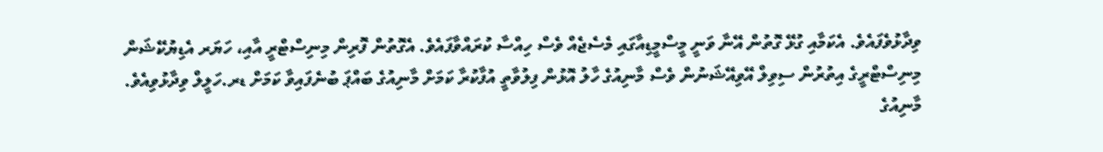ވިދާޅުވެފައެވެ. އެކަމާއި ގުޅޭ ގޮތުން އޭނާ ވަނީ މީސްމީޑިއާގައި މެސެޖެއް ވެސް ހިއްސާ ކުރައްވާފައެވެ. އެގޮތުން ފޮރިން މިނިސްޓްރީ އާއި، ހަޔަރ އެޑިޔުކޭޝަން މިނިސްޓްރީގެ އިތުރުން ސިވިލް އޭވިއޭޝަނުން ވެސް މާނިއުގެ ހާލު އޮޅުން ފިލުވާތީ އުފާކުރާ ކަމަށް މާނިއުގެ ބައްޕަ ބުނެފައިވާ ކަމަށް ޑރ.ހަލީލް ވިދާޅުވިއެވެ.
މާނިއުގެ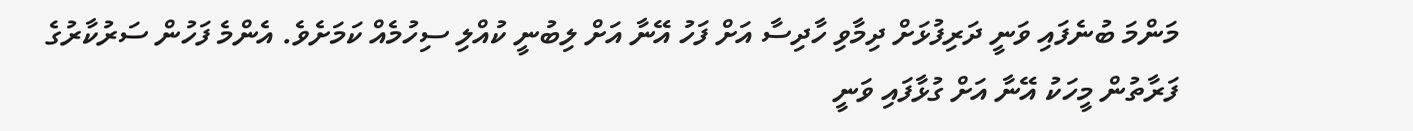މަންމަ ބުނެފައި ވަނީ ދަރިފުޅަށް ދިމާވި ހާދިސާ އަށް ފަހު އޭނާ އަށް ލިބުނީ ކުއްލި ސިހުމެއް ކަމަށެވެ. އެންމެ ފަހުން ސަރުކާރުގެ ފަރާތުން މީހަކު އޭނާ އަށް ގުޅާފައި ވަނީ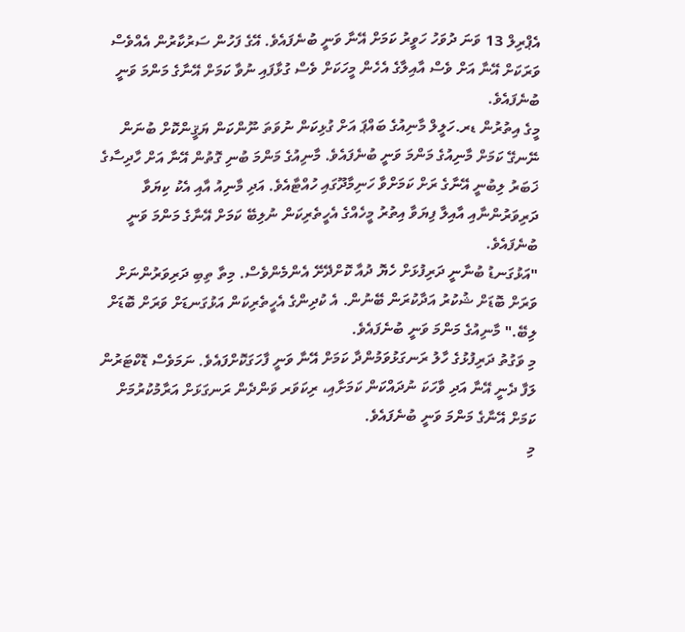އެޕްރިލް 13 ވަނަ ދުވަހު ހަވީރު ކަމަށް އޭނާ ވަނީ ބުނެފައެވެ. އޭގެ ފަހުން ސަރުކާރުން އެއްވެސް ވަރަކަށް އޭނާ އަށް ވެސް އާއިލާގެ އެހެން މީހަކަށް ވެސް ގުޅާފައި ނުވާ ކަމަށް އޭނާގެ މަންމަ ވަނީ ބުނެފައެވެ.
މީގެ އިތުރުން ޑރ.ހަލީލް މާނިއުގެ ބައްޕަ އަށް ގުޅިކަން ނުވަތަ ނޫންކަން ޔަޤީންކޮށް ބުނަން ނޭނގޭ ކަމަށް މާނިއުގެ މަންމަ ވަނީ ބުނެފައެވެ. މާނިއުގެ މަންމަ ބުނި ގޮތުން އޭނާ އަށް ހާދިސާގެ ޚަބަރު ލިބުނީ އޭނާގެ ރަށް ކަމަށްވާ ހަނިމާދޫގައި ހުއްޓާއެވެ. އަދި މާނިއު އާއި އެކު ކިޔަވާ ދަރިވަރުންނާއި އާއިލާ ފިޔަވާ އިތުރު މީހެއްގެ އެހީތެރިކަން ނުލިބޭ ކަމަށް އޭނާގެ މަންމަ ވަނީ ބުނެފައެވެ.
"އަޅުގަނޑު ބުނާނީ ދަރިފުޅަށް ހެޔޮ ދުއާ ކޮށްދޭށޭ އެންމެންވެސް. މިތާ ތިބި ދަރިވަރުންނަށް ވަރަށް ބޮޑަށް ޝުކުރު އަދާކުރަން ބޭނުން. އެ ކުދިންގެ އެހީތެރިކަން އަޅުގަނޑަށް ވަރަށް ބޮޑަށް ލިބޭ." މާނިއުގެ މަންމަ ވަނީ ބުނެފައެވެ.
މި ވަގުތު ދަރިފުޅުގެ ހާލު ރަނގަޅުވަމުންދާ ކަމަށް އޭނާ ވަނީ ފާހަގަކޮށްފައެވެ. ނަމަވެސް ޑޮކްޓަރުން ލަފާ ދެނީ އޭނާ އަދި ވާހަކަ ނުދައްކަން ކަމަށާއި، ރިކަވަރ ވަންދެން ރަނގަޅަށް އަރާމުކުރުމަށް ކަމަށް އޭނާގެ މަންމަ ވަނީ ބުނެފައެވެ.
މި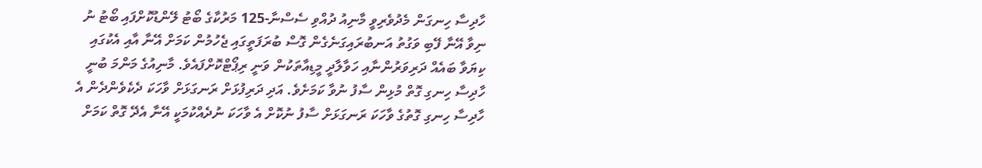ހާދިސާ ހިނގަން މެދުވެރިވީ މާނިއު ދުއްވި ސެސްނާ-125 މަރުކާގެ ބޯޓު ލޭންޑުކޮށްފައި ބޯޓު ނު ނިވާ އޭނާ ފޭބި ވަގުތު އަނބުރައިގަނެގެން ގޮސް ބުރަފަތީގައި ޖެހުމުން ކަމަށް އޭނާ އާއި އެކުގައި ކިޔަވާ ބައެއް ދަރިވަރުންނާއި ހަވާލާދީ މީޑިއާތަކުން ވަނީ ރިޕޯޓްކޮށްފައެވެ. މާނިއުގެ މަންމަ ބުނީ ހާދިސާ ހިނގި ގޮތް މުޅިން ސާފު ނުވާ ކަމަށެވެ. އަދި ދަރިފުޅަށް ރަނގަޅަށް ވާހަކަ ދެކެވެންދެން އެ ހާދިސާ ހިނގި ގޮތުގެ ވާހަކަ ރަނގަޅަށް ސާފު ނުކޮށް އެ ވާހަކަ ނުދެއްކުމަކީ އޭނާ އެދޭ ގޮތް ކަމަށް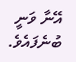އޭނާ ވަނީ ބުނެފައެވެ.